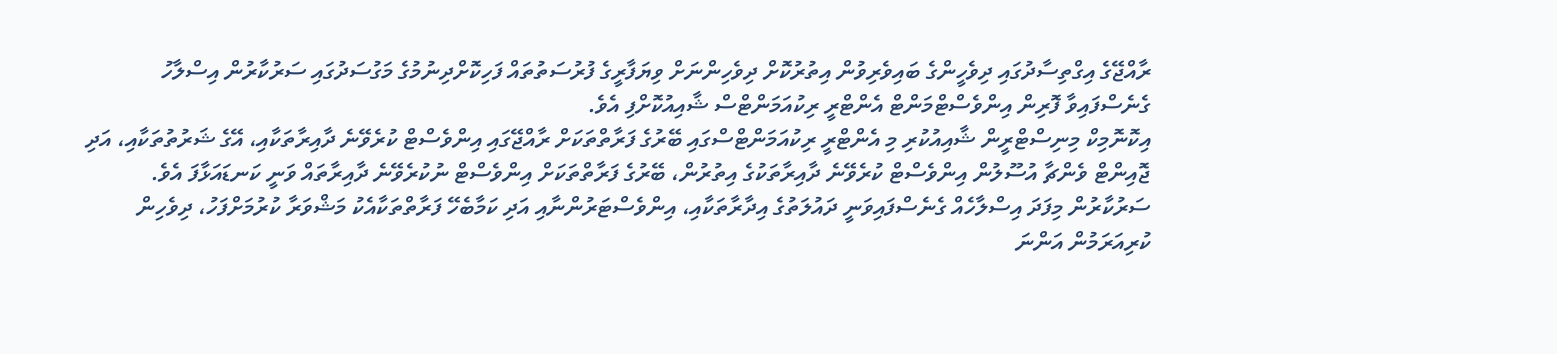ރާއްޖޭގެ އިގްތިސާދުގައި ދިވެހީންގެ ބައިވެރިވުން އިތުރުކޮށް ދިވެހިންނަށް ވިޔަފާރީގެ ފުރުސަތުތައް ފަހިކޮށްދިނުމުގެ މަގުސަދުގައި ސަރުކާރުން އިސްލާހު ގެނެސްފައިވާ ފޮރިން އިންވެސްޓްމަންޓް އެންޓްރީ ރިކުއަމަންޓްސް ޝާއިއުކޮށްފި އެވެ.
އިކޮނޮމިކް މިނިސްޓްރީން ޝާއިއުކުރި މި އެންޓްރީ ރިކުއަމަންޓްސްގައި ބޭރުގެ ފަރާތްތަކަށް ރާއްޖޭގައި އިންވެސްޓް ކުރެވޭނެ ދާއިރާތަކާއި، އޭގެ ޝަރުތުތަކާއި، އަދި ޖޮއިންޓް ވެންޗާ އުސޫލުން އިންވެސްޓް ކުރެވޭނެ ދާއިރާތަކުގެ އިތުރުން، ބޭރުގެ ފަރާތްތަކަށް އިންވެސްޓް ނުކުރެވޭނެ ދާއިރާތައް ވަނީ ކަނޑައަޅާފަ އެވެ.
ސަރުކާރުން މިފަދަ އިސްލާހެއް ގެނެސްފައިވަނީ ދައުލަތުގެ އިދާރާތަކާއި، އިންވެސްޓަރުންނާއި އަދި ކަމާބެހޭ ފަރާތްތަކާއެކު މަޝްވަރާ ކުރުމަށްފަހު، ދިވެހިން ކުރިއަރަމުން އަންނަ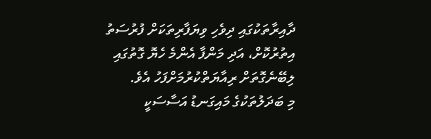ދާއިރާތަކުގައި ދިވެހި ވިޔަފާރިތަކަށް ފުރުސަތު އިތުރުކޮށް، އަދި މަންފާ އެންމެ ހެޔޮ ގޮތުގައި ލިބޭނެގޮތަށް ރިއާޔަތްކުރުމަށްފަހު އެވެ.
މި ބަދަލުތަކުގެ މައިގަނޑު އަސާސަކީ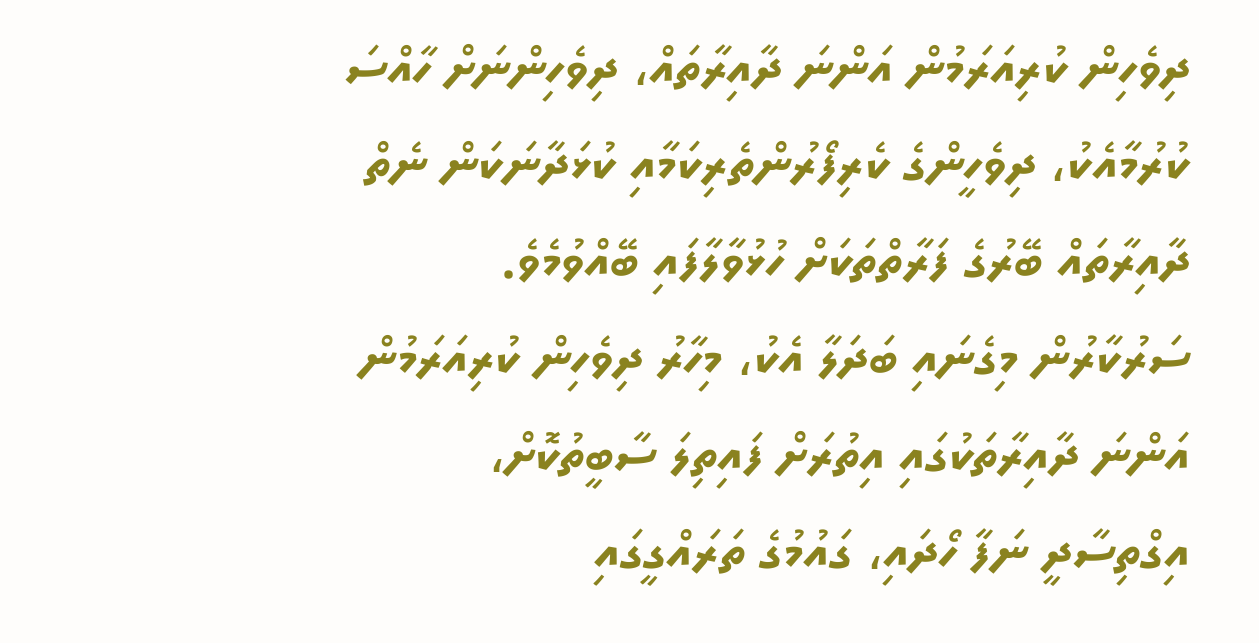ދިވެހިން ކުރިއަރަމުން އަންނަ ދާއިރާތައް، ދިވެހިންނަށް ހާއްސަ ކުރުމާއެކު، ދިވެހީންގެ ކެރިފޯރުންތެރިކަމާއި ކުޅަދާނަކަން ނެތް ދާއިރާތައް ބޭރުގެ ފަރާތްތަކަށް ހުޅުވާލާފައި ބޭއްވުމެވެ. ސަރުކާރުން މިގެނައި ބަދަލާ އެކު، މިހާރު ދިވެހިން ކުރިއަރަމުން އަންނަ ދާއިރާތަކުގައި އިތުރަށް ފައިތިލަ ސާބީތުކޮށް، އިގްތިސާދީ ނަފާ ހޯދައި، ގައުމުގެ ތަރައްގީގައި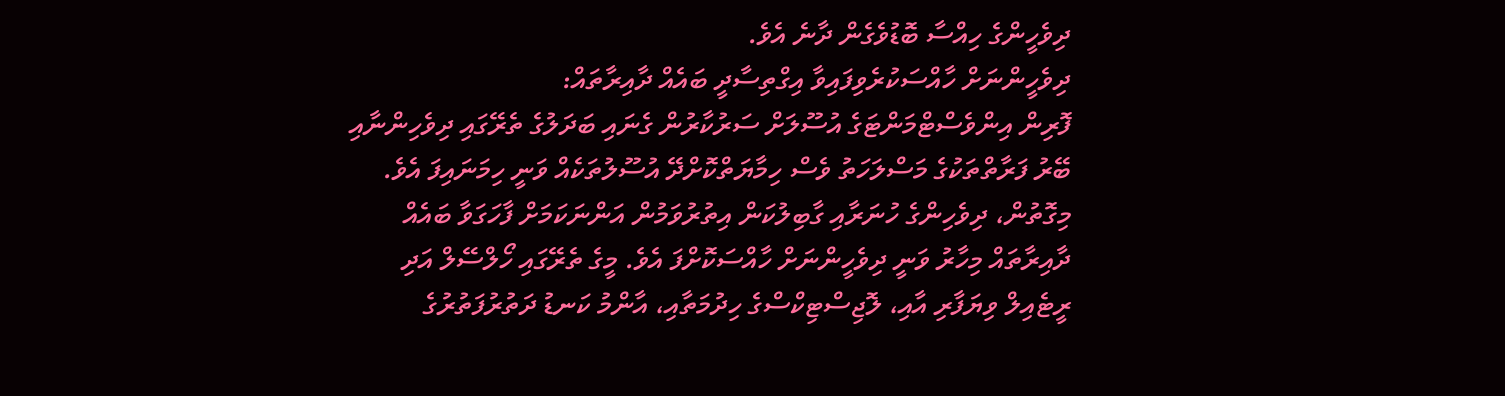ދިވެހީންގެ ހިއްސާ ބޮޑުވެގެން ދާނެ އެވެ.
ދިވެހީންނަށް ހާއްސަކުރެވިފައިވާ އިގްތިސާދީ ބައެއް ދާއިރާތައް:
ފޮރިން އިންވެސްޓްމަންޓަގެ އުސޫލަށް ސަރުކާރުން ގެނައި ބަދަލުގެ ތެރޭގައި ދިވެހިންނާއި ބޭރު ފަރާތްތަކުގެ މަސްލަހަތު ވެސް ހިމާޔަތްކޮށްދޭ އުސޫލުތަކެއް ވަނީ ހިމަނައިފަ އެވެ. މިގޮތުން، ދިވެހިންގެ ހުނަރާއި ގާބިލުކަން އިތުރުވަމުން އަންނަކަމަށް ފާހަގަވާ ބައެއް ދާއިރާތައް މިހާރު ވަނީ ދިވެހީންނަށް ހާއްސަކޮށްފަ އެވެ. މީގެ ތެރޭގައި ހޯލްސޭލް އަދި ރީޓެއިލް ވިޔަފާރި އާއި، ލޮޖިސްޓިކްސްގެ ހިދުމަތާއި، އާންމު ކަނޑު ދަތުރުފަތުރުގެ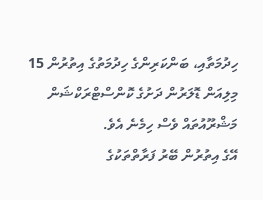ހިދުމަތާއި، ބަންކަރިންގެ ހިދުމަތުގެ އިތުރުން 15 މިލިއަން ޑޮލަރުން ދަށުގެ ކޮންސްޓްރަކްޝަން މަޝްރޫއުތައް ވެސް ހިމެނެ އެވެ.
އޭގެ އިތުރުން ބޭރު ފަރާތްތަކުގެ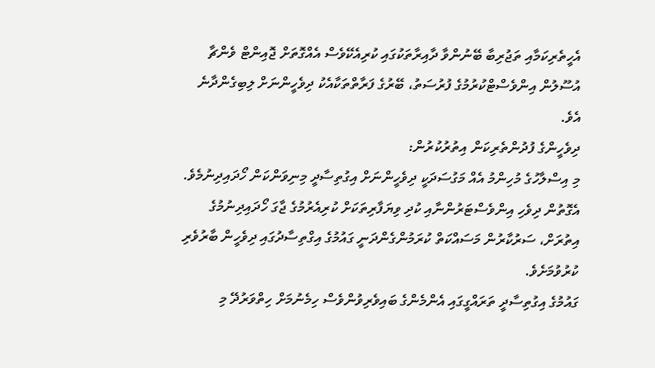އެހީތެރިކަމާއި ތަޖުރިބާ ބޭނުންވާ ދާއިރާތަކުގައި ކުރިއެކޭވެސް އެއްގޮތަށް ޖޮއިންޓް ވެންޗާ އުސޫލުން އިންވެސްޓްކުރުމުގެ ފުރުސަތު، ބޭރުގެ ފަރާތްތަކާއެކު ދިވެހީންނަށް ލިބިގެންދާނެ އެވެ.
ދިވެހީންގެ ފުދުންތެރިކަން އިތުރުކުރުން:
މި އިސްލާހުގެ މުހިންމު އެއް މަގުސަދަކީ ދިވެހީންނަށް އިގުތިސާދީ މިނިވަންކަން ހޯދައިދިނުމެވެ. އެގޮތުން ދިވެހި އިންވެސްޓަރުންނާއި ކުދި ވިޔަފާރިތަކަށް ކުރިއެރުމުގެ ޖާގަ ހޯދައިދިނުމުގެ އިތުރަށް، ސަރުކާރުން މަސައްކަތް ކުރަމުންގެންދަނީ ގައުމުގެ އިގްތިސާދުގައި ދިވެހީން ބާރުވެރި ކުރުވުމަށެވެ.
ގައުމުގެ އިގުތިސާދީ ތަރައްގީގައި އެންމެންގެ ބައިވެރިވުންވެސް ހިމެނުމަށް ހިތްވަރުދޭ މި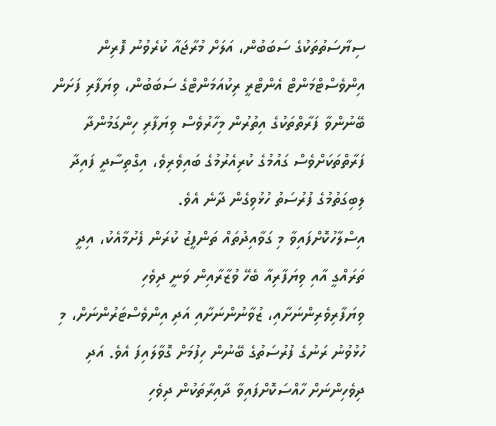ސިޔާސަތުތަކުގެ ސަބަބުން، އަލަށް މުރާޖައާ ކުރެވުނު ފޮރިން އިންވެސްޓްމަންޓް އެންޓްރީ ރިކުއަމަންޓްގެ ސަބަބުން، ވިޔަފާރި ފަށަން ބޭނުންވާ ފަރާތްތަކުގެ އިތުރުން މިހާރުވެސް ވިޔަފާރި ހިންގަމުންދާ ފަރާތްތަކަށްވެސް ގައުމުގެ ކުރިއެރުމުގެ ބައިވެރިވެ، އިގްތިސާދީ ފައިދާ ލިބިގަތުމުގެ ފުރުސަތު ހުޅުވިގެން ދާނެ އެވެ.
އިސްލާހުކޮށްފައިވާ މި ގަވާއިދުތައް ތަންފީޒު ކުރަން ފެށުމާއެކު، އިދީ ތަރައްގީ އާއި ވިޔަފާރިއާ ބެހޭ ވުޒާރާއިން ވަނީ ދިވެހި ވިޔަފާރިވެރިންނަށާއި، ޒުވާނުންނަށާއި އަދި އިންވެސްޓަރުންނަށް، މި ހުޅުވުނު ރަނުގެ ފުރުސަތުގެ ބޭނުން ހިފުމަށް ގޮވާލައިފަ އެވެ. އަދި ދިވެހިންނަށް ހާއްސަކޮށްފައިވާ ދާއިރާތަކުން ދިވެހި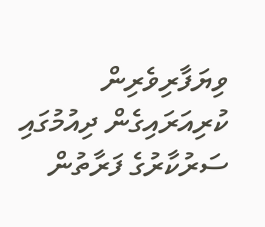ވިޔަފާރިވެރިން ކުރިއަރައިގެން ދިއުމުގައި ސަރުކާރުގެ ފަރާތުން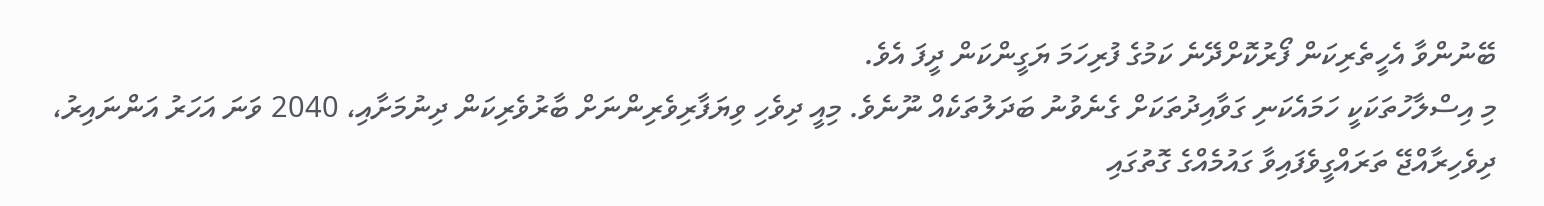ބޭނުންވާ އެހީތެރިކަން ފޯރުކޮށްދޭނެ ކަމުގެ ފުރިހަމަ ޔަގީންކަން ދީފަ އެވެ.
މި އިސްލާހުތަކަކީ ހަމައެކަނި ގަވާއިދުތަކަށް ގެނެވުނު ބަދަލުތަކެއް ނޫނެވެ. މިއީ ދިވެހި ވިޔަފާރިވެރިންނަށް ބާރުވެރިކަން ދިނުމަށާއި، 2040 ވަނަ އަހަރު އަންނައިރު، ދިވެހިރާއްޖޭ ތަރައްގީވެފައިވާ ގައުމެއްގެ ގޮތުގައި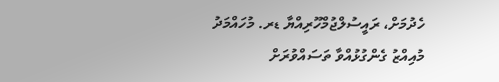ހެދުމަށް، ރައީސުލްޖުމްހޫރިއްޔާ ޑރ. މުހައްމަދު މުއިއްޒު ގެންގުޅުއްވާ ތަސައްވުރަށް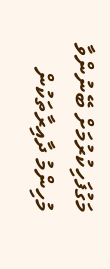މަގުފަހިކުރުމަށް ބޭނުންވާ މުހިންމު ދާއިރާތަކުން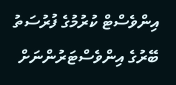އިންވެސްޓް ކުރުމުގެ ފުރުސަތު ބޭރުގެ އިންވެސްޓަރުންނަށް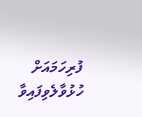ފުރިހަމައަށް ހުޅުވާލެވިފައިވާ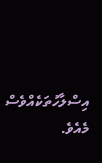އިސްލާހުތަކެއްވެސް މެއެވެ.